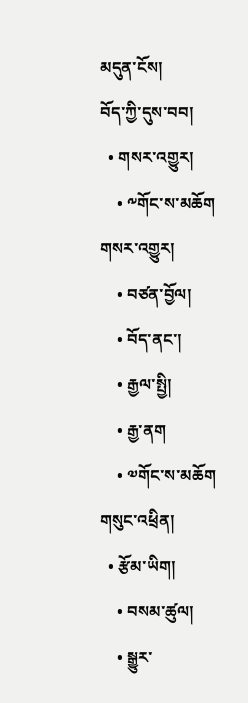མདུན་ངོས།
བོད་ཀྱི་དུས་བབ།
  • གསར་འགྱུར།
    • ༸གོང་ས་མཆོག གསར་འགྱུར།
    • བཙན་བྱོལ།
    • བོད་ནང་།
    • རྒྱལ་སྤྱི།
    • རྒྱ་ནག
    • ༧གོང་ས་མཆོག གསུང་འཕྲིན།
  • རྩོམ་ཡིག།
    • བསམ་ཚུལ།
    • སྒྱུར་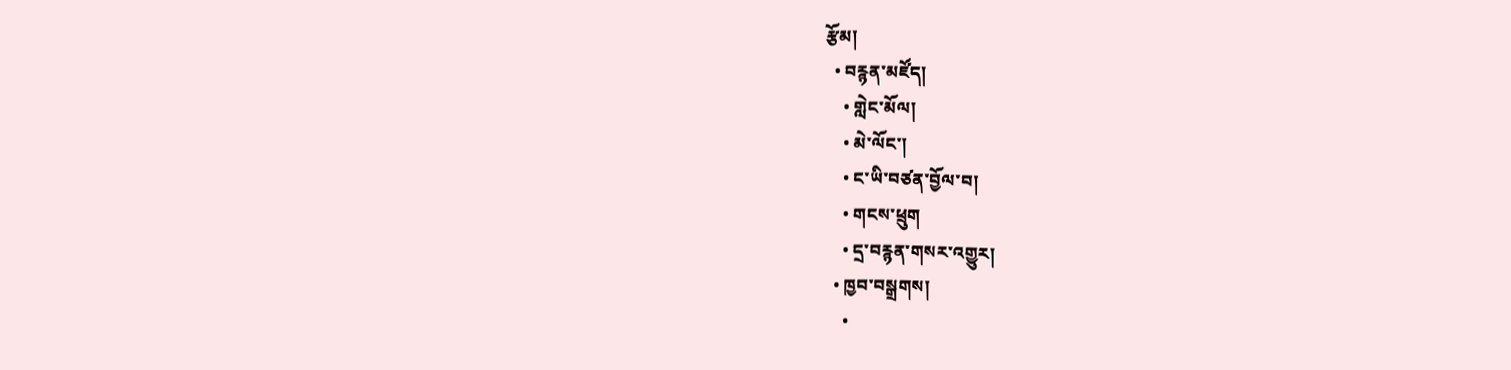རྩོམ།
  • བརྙན་མཛོད།
    • གླེང་མོལ།
    • མེ་ལོང་།
    • ང་ཡི་བཙན་བྱོལ་བ།
    • གངས་ཕྲུག
    • དྲ་བརྙན་གསར་འགྱུར།
  • ཁྱབ་བསྒྲགས།
    •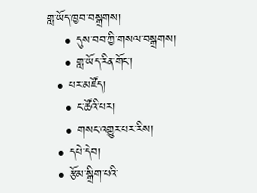གླ་ཡོད་ཁྱབ་བསྒྲགས།
    • དུས་བབ་ཀྱི་གསལ་བསྒྲགས།
    • གླ་ཡོད་རིན་གོང་།
  • པར་མཛོད།
    • ང་ཚོའི་པར།
    • གསང་འགྱུར་པར་རིས།
  • དཔེ་དེབ།
  • རྩོམ་སྒྲིག་པའི་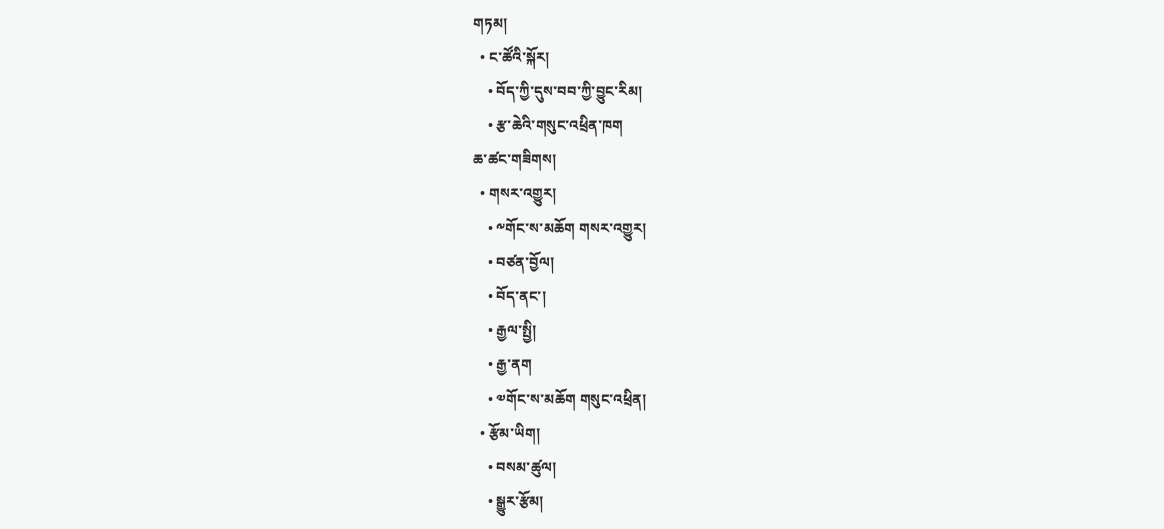གཏམ།
  • ང་ཚོའི་སྐོར།
    • བོད་ཀྱི་དུས་བབ་ཀྱི་བྱུང་རིམ།
    • རྩ་ཆེའི་གསུང་འཕྲིན་ཁག
ཆ་ཚང་གཟིགས།
  • གསར་འགྱུར།
    • ༸གོང་ས་མཆོག གསར་འགྱུར།
    • བཙན་བྱོལ།
    • བོད་ནང་།
    • རྒྱལ་སྤྱི།
    • རྒྱ་ནག
    • ༧གོང་ས་མཆོག གསུང་འཕྲིན།
  • རྩོམ་ཡིག།
    • བསམ་ཚུལ།
    • སྒྱུར་རྩོམ།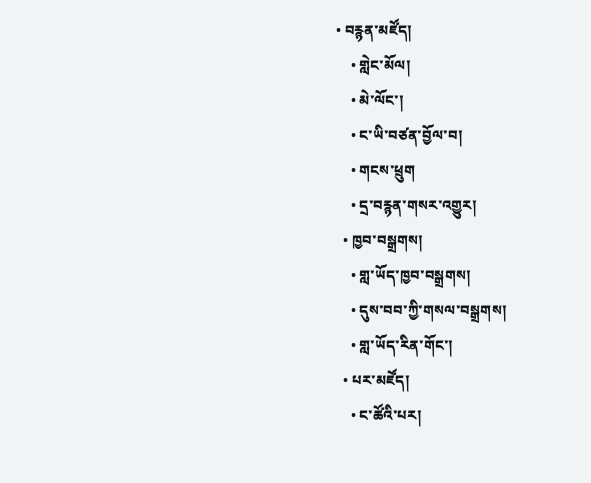• བརྙན་མཛོད།
    • གླེང་མོལ།
    • མེ་ལོང་།
    • ང་ཡི་བཙན་བྱོལ་བ།
    • གངས་ཕྲུག
    • དྲ་བརྙན་གསར་འགྱུར།
  • ཁྱབ་བསྒྲགས།
    • གླ་ཡོད་ཁྱབ་བསྒྲགས།
    • དུས་བབ་ཀྱི་གསལ་བསྒྲགས།
    • གླ་ཡོད་རིན་གོང་།
  • པར་མཛོད།
    • ང་ཚོའི་པར།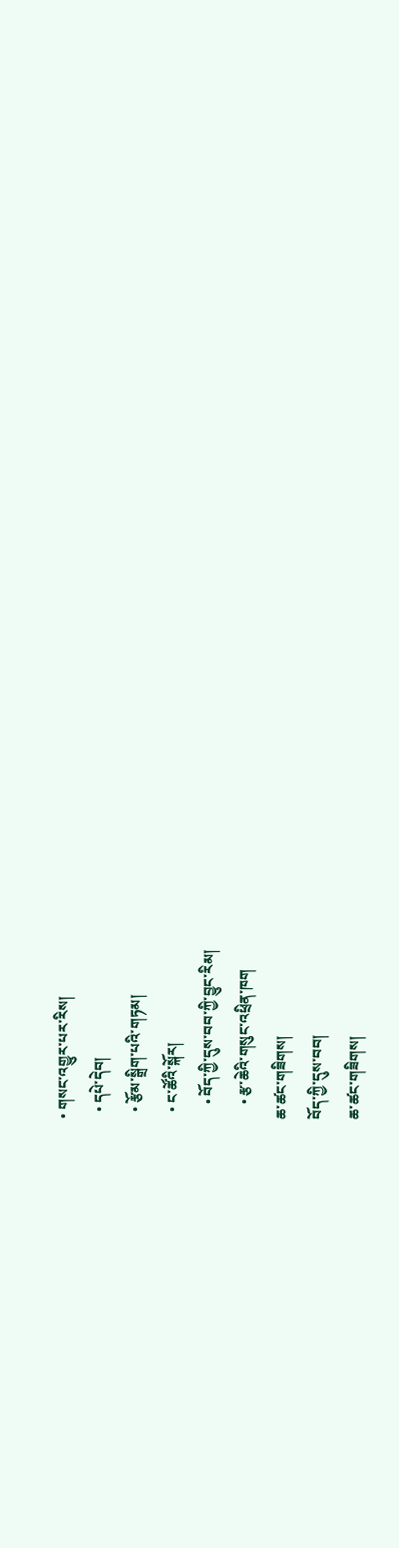• གསང་འགྱུར་པར་རིས།
  • དཔེ་དེབ།
  • རྩོམ་སྒྲིག་པའི་གཏམ།
  • ང་ཚོའི་སྐོར།
    • བོད་ཀྱི་དུས་བབ་ཀྱི་བྱུང་རིམ།
    • རྩ་ཆེའི་གསུང་འཕྲིན་ཁག
ཆ་ཚང་གཟིགས།
བོད་ཀྱི་དུས་བབ།
ཆ་ཚང་གཟིགས།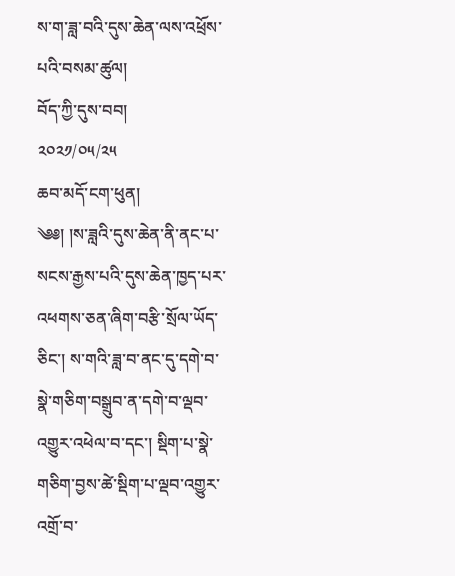ས་ག་ཟླ་བའི་དུས་ཆེན་ལས་འཕྲོས་པའི་བསམ་ཚུལ།
བོད་ཀྱི་དུས་བབ།
༢༠༢༡/༠༥/༢༥
ཆབ་མདོ་ངག་ཕུན།
༄༅། །ས་ཟླའི་དུས་ཆེན་ནི་ནང་པ་སངས་རྒྱས་པའི་དུས་ཆེན་ཁྱད་པར་འཕགས་ཅན་ཞིག་བརྩི་སྲོལ་ཡོད་ཅིང་། ས་གའི་ཟླ་བ་ནང་དུ་དགེ་བ་སྣེ་གཅིག་བསྒྲུབ་ན་དགེ་བ་ལྡབ་འགྱུར་འཕེལ་བ་དང་། སྡིག་པ་སྣེ་གཅིག་བྱས་ཚེ་སྡིག་པ་ལྡབ་འགྱུར་འགྲོ་བ་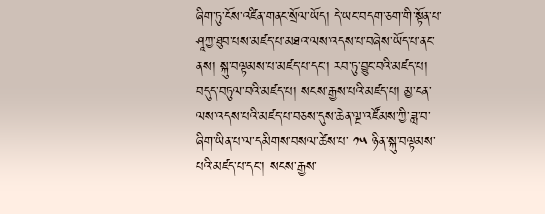ཞིག་ཏུ་ངོས་འཛིན་གནང་སྲོལ་ཡོད། དེ་ཡང་བདག་ཅག་གི་སྟོན་པ་ཤཱཀྱ་ཐུབ་པས་མཛད་པ་མཐའ་ལས་འདས་པ་བཞེས་ཡོད་པ་ནང་ནས། སྐུ་བལྟམས་པ་མཛད་པ་དང་། རབ་ཏུ་བྱུང་བའི་མཛད་པ། བདུད་བཏུལ་བའི་མཛད་པ། སངས་རྒྱས་པའི་མཛད་པ། མྱ་ངན་ལས་འདས་པའི་མཛད་པ་བཅས་དུས་ཆེན་ལྔ་འཛོམས་ཀྱི་ཟླ་བ་ཞིག་ཡིན་པ་ལ་དམིགས་བསལ་ཚེས་པ་ ༡༥ ཉིན་སྐུ་བལྟམས་པའི་མཛད་པ་དང་། སངས་རྒྱས་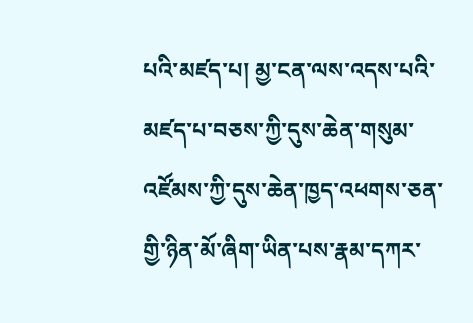པའི་མཛད་པ། མྱ་ངན་ལས་འདས་པའི་མཛད་པ་བཅས་ཀྱི་དུས་ཆེན་གསུམ་འཛོམས་ཀྱི་དུས་ཆེན་ཁྱད་འཕགས་ཅན་གྱི་ཉིན་མོ་ཞིག་ཡིན་པས་རྣམ་དཀར་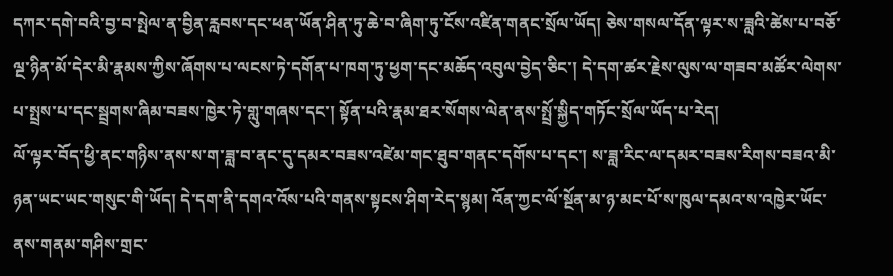དཀར་དགེ་བའི་བྱ་བ་སྤེལ་ན་བྱིན་རླབས་དང་ཕན་ཡོན་ཤིན་ཏུ་ཆེ་བ་ཞིག་ཏུ་ངོས་འཛིན་གནང་སྲོལ་ཡོད། ཅེས་གསལ་དོན་ལྟར་ས་ཟླའི་ཚེས་པ་བཅོ་ལྔ་ཉིན་མོ་དེར་མི་རྣམས་ཀྱིས་ཞོགས་པ་ལངས་ཏེ་དགོན་པ་ཁག་ཏུ་ཕྱག་དང་མཆོད་འབུལ་བྱེད་ཅིང་། དེ་དག་ཚར་རྗེས་ལུས་ལ་གཟབ་མཚོར་ལེགས་པ་སྤྲས་པ་དང་སྦྲགས་ཞིམ་བཟས་ཁྱེར་ཏེ་གླུ་གཞས་དང་། སྟོན་པའི་རྣམ་ཐར་སོགས་ལེན་ནས་སྤྲོ་སྐྱིད་གཏོང་སྲོལ་ཡོད་པ་རེད།
ལོ་ལྟར་བོད་ཕྱི་ནང་གཉིས་ནས་ས་ག་ཟླ་བ་ནང་དུ་དམར་བཟས་འཛེམ་གང་ཐུབ་གནང་དགོས་པ་དང་། ས་ཟླ་རིང་ལ་དམར་བཟས་རིགས་བཟའ་མི་ཉན་ཡང་ཡང་གསུང་གི་ཡོད། དེ་དག་ནི་དགའ་འོས་པའི་གནས་སྟངས་ཤིག་རེད་སྙམ། འོན་ཀྱང་ལོ་སྔོན་མ་ཉ་མང་པོ་ས་ཁུལ་དམའ་ས་འཁྱེར་ཡོང་ནས་གནམ་གཤིས་གྲང་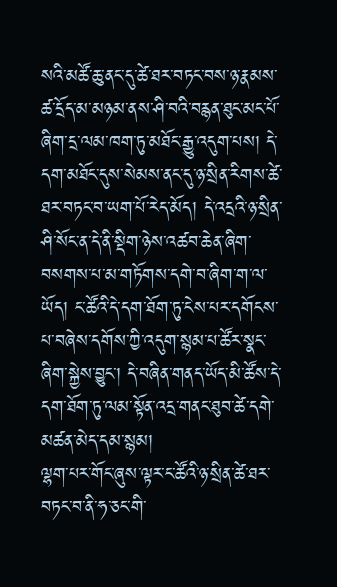སའི་མཚོ་ཆུ་ནང་དུ་ཚེ་ཐར་བཏང་བས་ཉ་རྣམས་ཚ་དྲོད་མ་མཉམ་ནས་ཤི་བའི་བརྙན་ཐུང་མང་པོ་ཞིག་དྲ་ལམ་ཁག་ཏུ་མཐོང་རྒྱུ་འདུག་པས། དེ་དག་མཐོང་དུས་སེམས་ནང་དུ་ཉ་སྲིན་རིགས་ཚེ་ཐར་བཏང་བ་ཡག་པོ་རེད་མོད། དེ་འདྲའི་ཉ་སྲིན་ཤི་སོང་ན་དེ་ནི་སྡིག་ཉེས་འཚབ་ཆེན་ཞིག་བསགས་པ་མ་གཏོགས་དགེ་བ་ཞིག་ག་ལ་ཡོད། ང་ཚོའི་དེ་དག་ཐོག་ཏུ་ངེས་པར་དགོངས་པ་བཞེས་དགོས་ཀྱི་འདུག་སྙམ་པ་ཚོར་སྣང་ཞིག་སྐྱེས་བྱུང་། དེ་བཞིན་གནད་ཡོད་མི་ཚོས་དེ་དག་ཐོག་ཏུ་ལམ་སྟོན་འདྲ་གནང་ཐུབ་ཚེ་དགེ་མཚན་མེད་དམ་སྙམ།
ལྷག་པར་གོང་ཞུས་ལྟར་ང་ཚོའི་ཉ་སྲིན་ཚེ་ཐར་བཏང་བ་ནི་ཧ་ཅང་གི་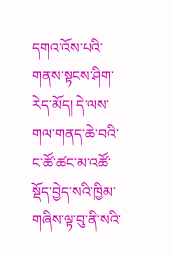དགའ་འོས་པའི་གནས་སྟངས་ཤིག་རེད་མོད། དེ་ལས་གལ་གནད་ཆེ་བའི་ང་ཚོ་ཚང་མ་འཚོ་སྡོད་བྱེད་སའི་ཁྱིམ་གཞིས་ལྟ་བུ་ནི་སའི་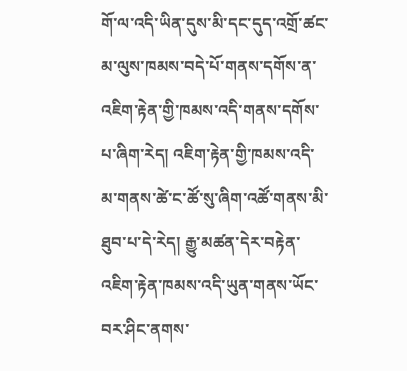གོ་ལ་འདི་ཡིན་དུས་མི་དང་དུད་འགྲོ་ཚང་མ་ལུས་ཁམས་བདེ་པོ་གནས་དགོས་ན་འཇིག་རྟེན་གྱི་ཁམས་འདི་གནས་དགོས་པ་ཞིག་རེད། འཇིག་རྟེན་གྱི་ཁམས་འདི་མ་གནས་ཚེ་ང་ཚོ་སུ་ཞིག་འཚོ་གནས་མི་ཐུབ་པ་དེ་རེད། རྒྱུ་མཚན་དེར་བརྟེན་འཇིག་རྟེན་ཁམས་འདི་ཡུན་གནས་ཡོང་བར་ཤིང་ནགས་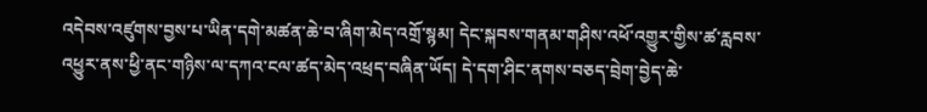འདེབས་འཛུགས་བྱས་པ་ཡིན་དགེ་མཚན་ཆེ་བ་ཞིག་མེད་འགྲོ་སྙམ། དེང་སྐབས་གནམ་གཤིས་འཕོ་འགྱུར་གྱིས་ཚ་རླབས་འཕྱུར་ནས་ཕྱི་ནང་གཉིས་ལ་དཀའ་ངལ་ཚད་མེད་འཕྲད་བཞིན་ཡོད། དེ་དག་ཤིང་ནགས་བཅད་བྲེག་བྱེད་ཆེ་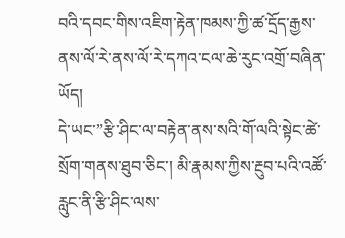བའི་དབང་གིས་འཇིག་རྟེན་ཁམས་ཀྱི་ཚ་དྲོད་རྒྱས་ནས་ལོ་རེ་ནས་ལོ་རེ་དཀའ་ངལ་ཆེ་རུང་འགྲོ་བཞིན་ཡོད།
དེ་ཡང་”རྩི་ཤིང་ལ་བརྟེན་ནས་སའི་གོ་ལའི་སྟེང་ཚེ་སྲོག་གནས་ཐུབ་ཅིང་། མི་རྣམས་ཀྱིས་རྔུབ་པའི་འཚོ་རླུང་ནི་རྩི་ཤིང་ལས་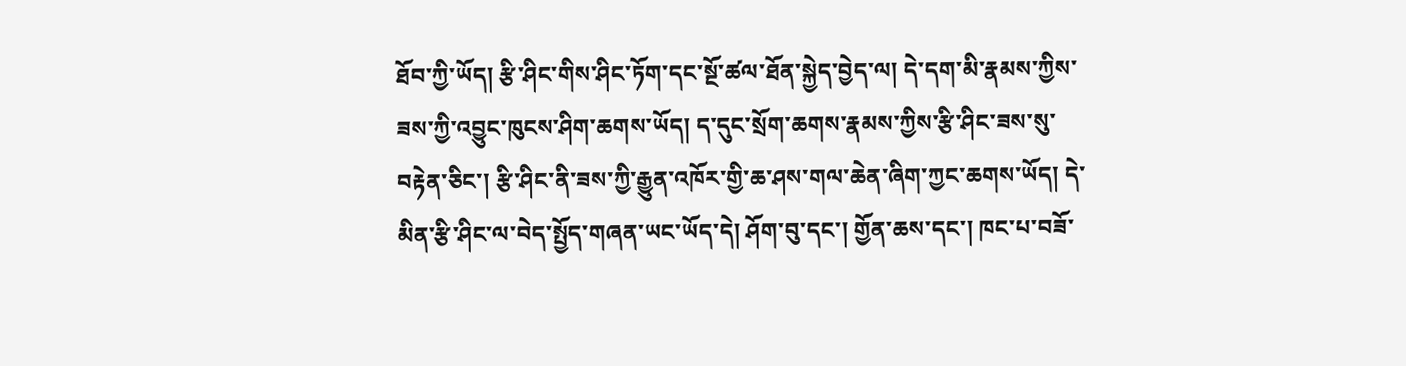ཐོབ་ཀྱི་ཡོད། རྩི་ཤིང་གིས་ཤིང་ཏོག་དང་སྔོ་ཚལ་ཐོན་སྐྱེད་བྱེད་ལ། དེ་དག་མི་རྣམས་ཀྱིས་ཟས་ཀྱི་འབྱུང་ཁུངས་ཤིག་ཆགས་ཡོད། ད་དུང་སྲོག་ཆགས་རྣམས་ཀྱིས་རྩི་ཤིང་ཟས་སུ་བརྟེན་ཅིང་། རྩི་ཤིང་ནི་ཟས་ཀྱི་རྒྱུན་འཁོར་གྱི་ཆ་ཤས་གལ་ཆེན་ཞིག་ཀྱང་ཆགས་ཡོད། དེ་མིན་རྩི་ཤིང་ལ་བེད་སྤྱོད་གཞན་ཡང་ཡོད་དེ། ཤོག་བུ་དང་། གྱོན་ཆས་དང་། ཁང་པ་བཟོ་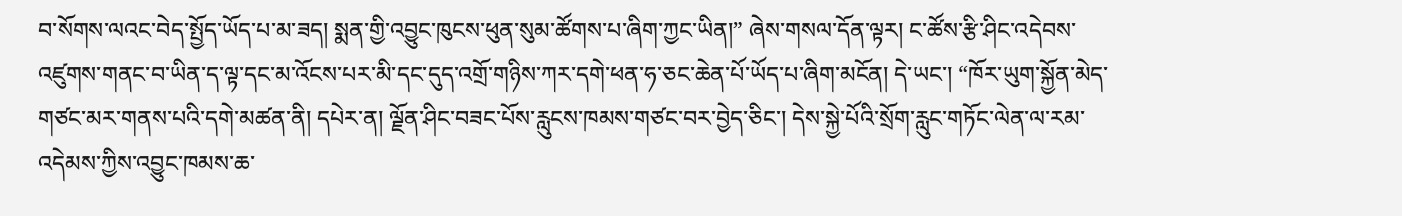བ་སོགས་ལའང་བེད་སྤྱོད་ཡོད་པ་མ་ཟད། སྨན་གྱི་འབྱུང་ཁུངས་ཕུན་སུམ་ཚོགས་པ་ཞིག་ཀྱང་ཡིན།” ཞེས་གསལ་དོན་ལྟར། ང་ཚོས་རྩི་ཤིང་འདེབས་འཛུགས་གནང་བ་ཡིན་ད་ལྟ་དང་མ་འོངས་པར་མི་དང་དུད་འགྲོ་གཉིས་ཀར་དགེ་ཕན་ཧ་ཅང་ཆེན་པོ་ཡོད་པ་ཞིག་མངོན། དེ་ཡང་། “ཁོར་ཡུག་སྐྱོན་མེད་གཙང་མར་གནས་པའི་དགེ་མཚན་ནི། དཔེར་ན། ལྗོན་ཤིང་བཟང་པོས་རླུངས་ཁམས་གཙང་བར་བྱེད་ཅིང་། དེས་སྐྱེ་པོའི་སྲོག་རླུང་གཏོང་ལེན་ལ་རམ་འདེམས་ཀྱིས་འབྱུང་ཁམས་ཆ་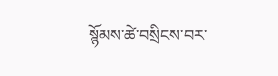སྙོམས་ཚེ་བསྲིངས་བར་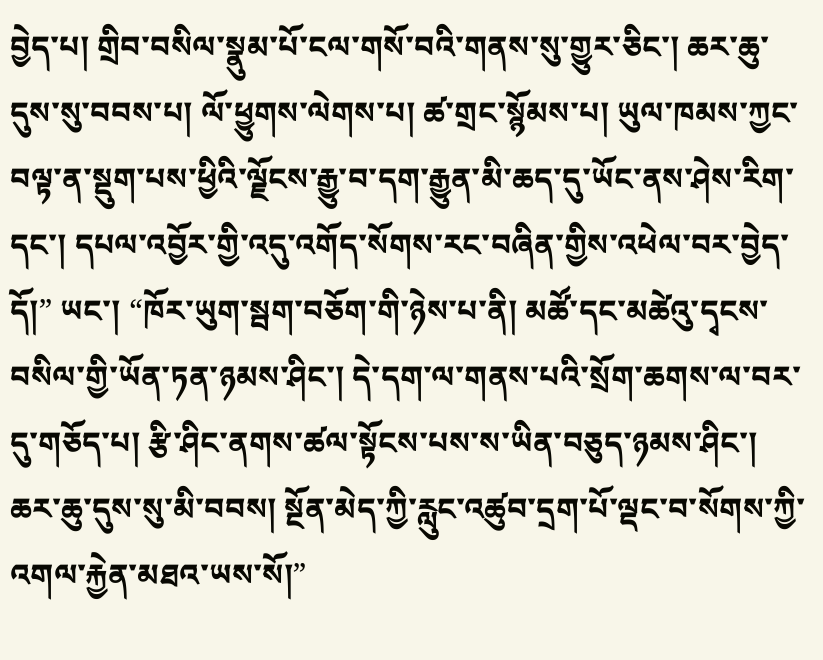བྱེད་པ། གྲིབ་བསིལ་སྣུམ་པོ་ངལ་གསོ་བའི་གནས་སུ་གྱུར་ཅིང་། ཆར་ཆུ་དུས་སུ་བབས་པ། ལོ་ཕྱུགས་ལེགས་པ། ཚ་གྲང་སྙོམས་པ། ཡུལ་ཁམས་ཀྱང་བལྟ་ན་སྡུག་པས་ཕྱིའི་ལྗོངས་རྒྱུ་བ་དག་རྒྱུན་མི་ཆད་དུ་ཡོང་ནས་ཤེས་རིག་དང་། དཔལ་འབྱོར་གྱི་འདུ་འགོད་སོགས་རང་བཞིན་གྱིས་འཕེལ་བར་བྱེད་དོ།” ཡང་། “ཁོར་ཡུག་སྦག་བཅོག་གི་ཉེས་པ་ནི། མཚོ་དང་མཚེའུ་དྭངས་བསིལ་གྱི་ཡོན་ཏན་ཉམས་ཤིང་། དེ་དག་ལ་གནས་པའི་སྲོག་ཆགས་ལ་བར་དུ་གཅོད་པ། རྩི་ཤིང་ནགས་ཚལ་སྟོངས་པས་ས་ཡིན་བཅུད་ཉམས་ཤིང་། ཆར་ཆུ་དུས་སུ་མི་བབས། སྔོན་མེད་ཀྱི་རླུང་འཚུབ་དྲག་པོ་ལྡང་བ་སོགས་ཀྱི་འགལ་རྐྱེན་མཐའ་ཡས་སོ།”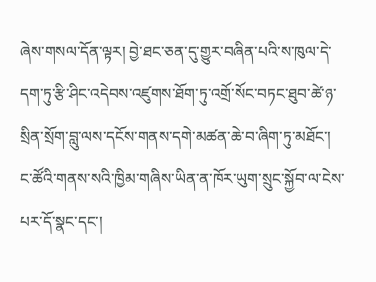ཞེས་གསལ་དོན་ལྟར། བྱེ་ཐང་ཅན་དུ་གྱུར་བཞིན་པའི་ས་ཁུལ་དེ་དག་ཏུ་རྩི་ཤིང་འདེབས་འཛུགས་ཐོག་ཏུ་འགྲོ་སོང་བཏང་ཐུབ་ཚེ་ཉ་སྲིན་སྲོག་བླུ་ལས་དངོས་གནས་དགེ་མཚན་ཆེ་བ་ཞིག་ཏུ་མཐོང་། ང་ཚོའི་གནས་སའི་ཁྱིམ་གཞིས་ཡིན་ན་ཁོར་ཡུག་སྲུང་སྐྱོབ་ལ་ངེས་པར་དོ་སྣང་དང་།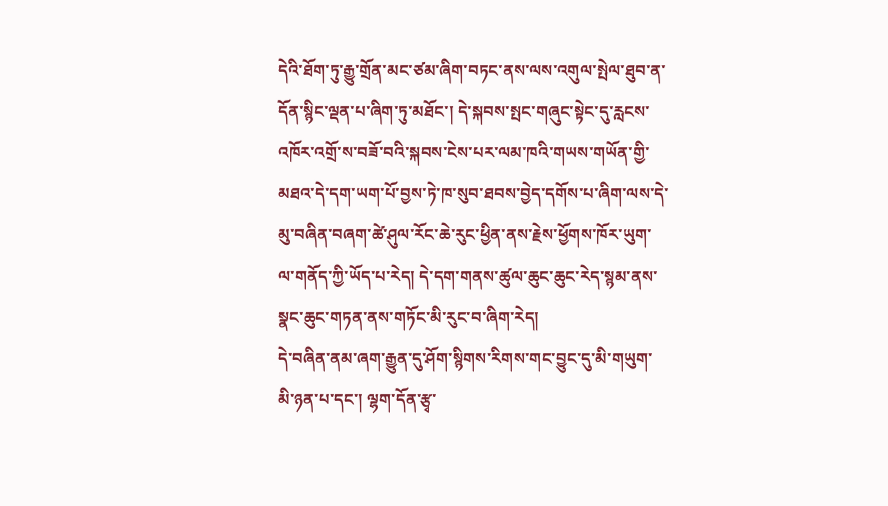དེའི་ཐོག་ཏུ་རྒྱུ་གྲོན་མང་ཙམ་ཞིག་བཏང་ནས་ལས་འགུལ་སྤེལ་ཐུབ་ན་དོན་སྙིང་ལྡན་པ་ཞིག་ཏུ་མཐོང་། དེ་སྐབས་སྤང་གཞུང་སྟེང་དུ་རླངས་འཁོར་འགྲོ་ས་བཟོ་བའི་སྐབས་ངེས་པར་ལམ་ཁའི་གཡས་གཡོན་གྱི་མཐའ་དེ་དག་ཡག་པོ་བྱས་ཏེ་ཁ་སུབ་ཐབས་བྱེད་དགོས་པ་ཞིག་ལས་དེ་མུ་བཞིན་བཞག་ཚེ་ཤུལ་རོང་ཆེ་རུང་ཕྱིན་ནས་རྗེས་ཕྱོགས་ཁོར་ཡུག་ལ་གནོད་ཀྱི་ཡོད་པ་རེད། དེ་དག་གནས་ཚུལ་ཆུང་ཆུང་རེད་སྙམ་ནས་སྣང་ཆུང་གཏན་ནས་གཏོང་མི་རུང་བ་ཞིག་རེད།
དེ་བཞིན་ནམ་ཞག་རྒྱུན་དུ་ཤོག་སྙིགས་རིགས་གང་བྱུང་དུ་མི་གཡུག་མི་ཉན་པ་དང་། ལྷག་དོན་རྩྭ་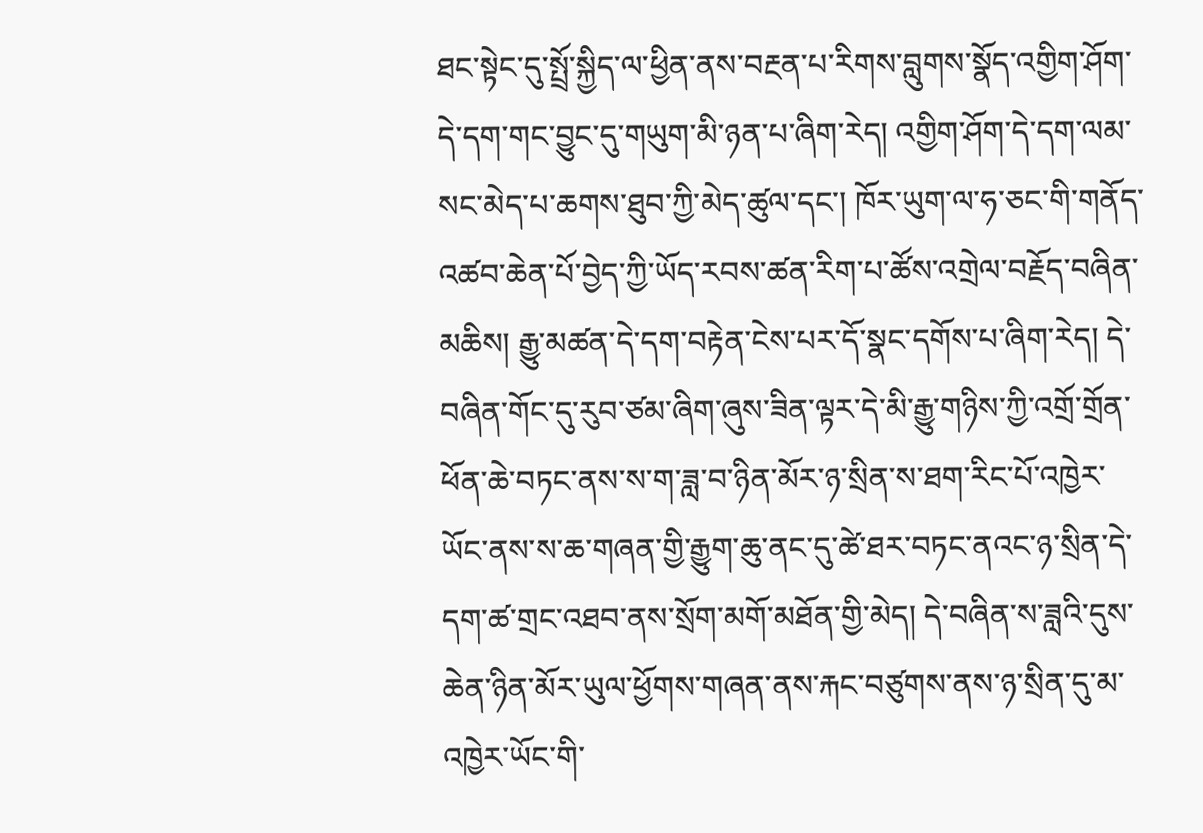ཐང་སྟེང་དུ་སྤྲོ་སྐྱིད་ལ་ཕྱིན་ནས་བརྔན་པ་རིགས་བླུགས་སྣོད་འགྱིག་ཤོག་དེ་དག་གང་བྱུང་དུ་གཡུག་མི་ཉན་པ་ཞིག་རེད། འགྱིག་ཤོག་དེ་དག་ལམ་སང་མེད་པ་ཆགས་ཐུབ་ཀྱི་མེད་ཚུལ་དང་། ཁོར་ཡུག་ལ་ཧ་ཅང་གི་གནོད་འཚབ་ཆེན་པོ་བྱེད་ཀྱི་ཡོད་རབས་ཚན་རིག་པ་ཚོས་འགྲེལ་བརྗོད་བཞིན་མཆིས། རྒྱུ་མཚན་དེ་དག་བརྟེན་ངེས་པར་དོ་སྣང་དགོས་པ་ཞིག་རེད། དེ་བཞིན་གོང་དུ་རུབ་ཙམ་ཞིག་ཞུས་ཟིན་ལྟར་དེ་མི་རྒྱུ་གཉིས་ཀྱི་འགྲོ་གྲོན་ཕོན་ཆེ་བཏང་ནས་ས་ག་ཟླ་བ་ཉིན་མོར་ཉ་སྲིན་ས་ཐག་རིང་པོ་འཁྱེར་ཡོང་ནས་ས་ཆ་གཞན་གྱི་རྒྱུག་ཆུ་ནང་དུ་ཚེ་ཐར་བཏང་ནའང་ཉ་སྲིན་དེ་དག་ཚ་གྲང་འཐབ་ནས་སྲོག་མགོ་མཐོན་གྱི་མེད། དེ་བཞིན་ས་ཟླའི་དུས་ཆེན་ཉིན་མོར་ཡུལ་ཕྱོགས་གཞན་ནས་རྐང་བཙུགས་ནས་ཉ་སྲིན་དུ་མ་འཁྱེར་ཡོང་གི་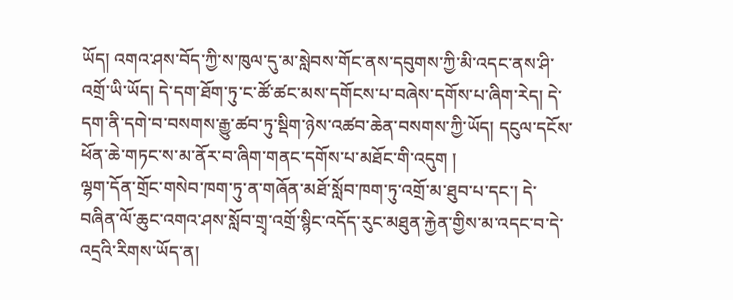ཡོད། འགའ་ཤས་བོད་ཀྱི་ས་ཁུལ་དུ་མ་སླེབས་གོང་ནས་དབུགས་ཀྱི་མི་འདང་ནས་ཤི་འགྲོ་ཡི་ཡོད། དེ་དག་ཐོག་ཏུ་ང་ཚོ་ཚང་མས་དགོངས་པ་བཞེས་དགོས་པ་ཞིག་རེད། དེ་དག་ནི་དགེ་བ་བསགས་རྒྱུ་ཚབ་ཏུ་སྡིག་ཉེས་འཚབ་ཆེན་བསགས་ཀྱི་ཡོད། དངུལ་དངོས་ཕོན་ཆེ་གཏང་ས་མ་ནོར་བ་ཞིག་གནང་དགོས་པ་མཐོང་གི་འདུག །
ལྷག་དོན་གྲོང་གསེབ་ཁག་ཏུ་ན་གཞོན་མཐོ་སློབ་ཁག་ཏུ་འགྲོ་མ་ཐུབ་པ་དང་། དེ་བཞིན་ལོ་ཆུང་འགའ་ཤས་སློབ་གྲྭ་འགྲོ་སྙིང་འདོད་རུང་མཐུན་རྐྱེན་གྱིས་མ་འདང་བ་དེ་འདྲའི་རིགས་ཡོད་ན།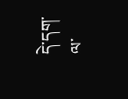དེ་དག་ལ་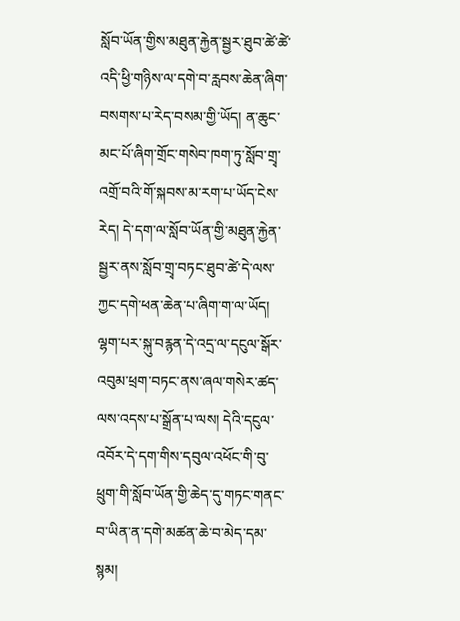སློབ་ཡོན་གྱིས་མཐུན་རྐྱེན་སྦྱར་ཐུབ་ཚེ་ཚེ་འདི་ཕྱི་གཉིས་ལ་དགེ་བ་རླབས་ཆེན་ཞིག་བསགས་པ་རེད་བསམ་གྱི་ཡོད། ན་ཆུང་མང་པོ་ཞིག་གྲོང་གསེབ་ཁག་ཏུ་སློབ་གྲྭ་འགྲོ་བའི་གོ་སྐབས་མ་རག་པ་ཡོད་ངེས་རེད། དེ་དག་ལ་སློབ་ཡོན་གྱི་མཐུན་རྐྱེན་སྦྱར་ནས་སློབ་གྲྭ་བཏང་ཐུབ་ཚེ་དེ་ལས་ཀྱང་དགེ་ཕན་ཆེན་པ་ཞིག་ག་ལ་ཡོད། ལྷག་པར་སྐུ་བརྙན་དེ་འདྲ་ལ་དངུལ་སྒོར་འབུམ་ཕྲག་བཏང་ནས་ཞལ་གསེར་ཚད་ལས་འདས་པ་སྒྲོན་པ་ལས། དེའི་དངུལ་འབོར་དེ་དག་གིས་དབུལ་འཕོང་གི་བུ་ཕྲུག་གི་སློབ་ཡོན་གྱི་ཆེད་དུ་གཏང་གནང་བ་ཡིན་ན་དགེ་མཚན་ཆེ་བ་མེད་དམ་སྙམ།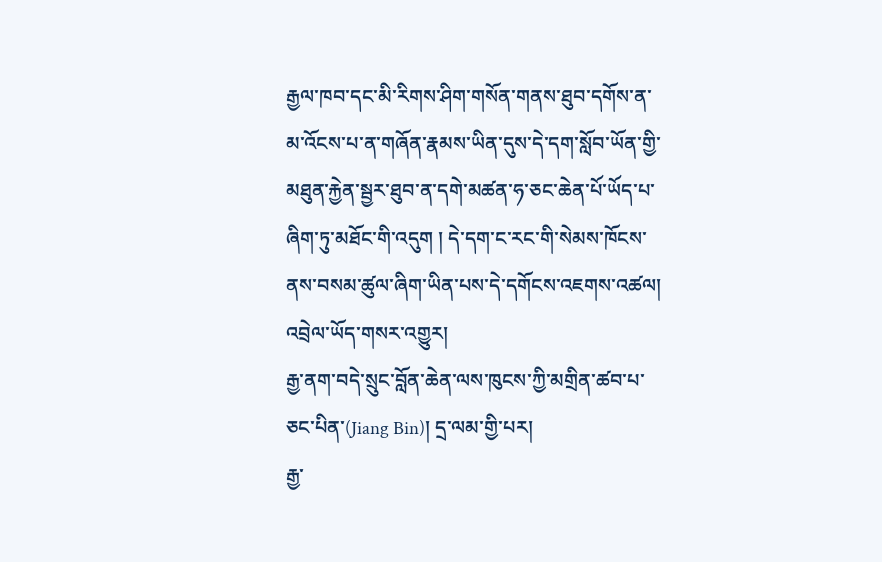རྒྱལ་ཁབ་དང་མི་རིགས་ཤིག་གསོན་གནས་ཐུབ་དགོས་ན་མ་འོངས་པ་ན་གཞོན་རྣམས་ཡིན་དུས་དེ་དག་སློབ་ཡོན་གྱི་མཐུན་རྐྱེན་སྦྱར་ཐུབ་ན་དགེ་མཚན་ཧ་ཅང་ཆེན་པོ་ཡོད་པ་ཞིག་ཏུ་མཐོང་གི་འདུག ། དེ་དག་ང་རང་གི་སེམས་ཁོངས་ནས་བསམ་ཚུལ་ཞིག་ཡིན་པས་དེ་དགོངས་འཇགས་འཚལ།
འབྲེལ་ཡོད་གསར་འགྱུར།
རྒྱ་ནག་བདེ་སྲུང་བློན་ཆེན་ལས་ཁུངས་ཀྱི་མགྲིན་ཚབ་པ་ཅང་པིན་(Jiang Bin)། དྲ་ལམ་གྱི་པར།
རྒྱ་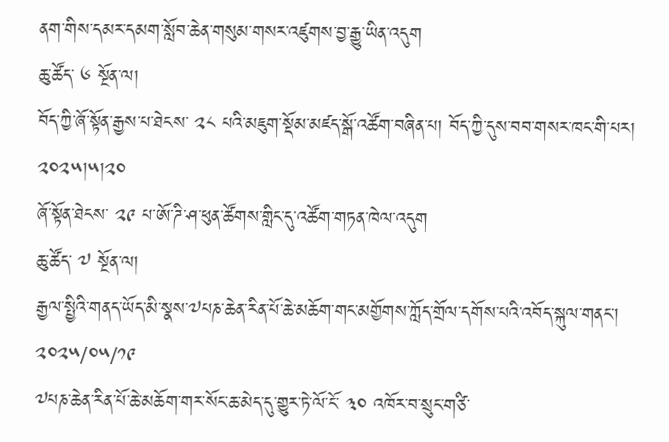ནག་གིས་དམར་དམག་སློབ་ཆེན་གསུམ་གསར་འཛུགས་བྱ་རྒྱུ་ཡིན་འདུག
ཆུ་ཚོད་ ༦ སྔོན་ལ།
བོད་ཀྱི་ཞོ་སྟོན་རྒྱས་པ་ཐེངས་ ༢༨ པའི་མཇུག་སྡོམ་མཛད་སྒོ་འཚོག་བཞིན་པ། བོད་ཀྱི་དུས་བབ་གསར་ཁང་གི་པར། ༢༠༢༥།༥།༢༠
ཞོ་སྟོན་ཐེངས་ ༢༩ པ་ཨོ་ཌི་ཤ་ཕུན་ཚོགས་གླིང་དུ་འཚོག་གཏན་ཁེལ་འདུག
ཆུ་ཚོད་ ༧ སྔོན་ལ།
རྒྱལ་སྤྱིའི་གནད་ཡོད་མི་སྣས་༧པཎ་ཆེན་རིན་པོ་ཆེ་མཆོག་གང་མགྱོགས་ཀློད་གྲོལ་དགོས་པའི་འབོད་སྐུལ་གནང་།
༢༠༢༥/༠༥/༡༩
༧པཎ་ཆེན་རིན་པོ་ཆེ་མཆོག་གར་སོང་ཆ་མེད་དུ་གྱུར་ཏེ་ལོ་ངོ་ ༣༠ འཁོར་བ་སྲུང་གཙི་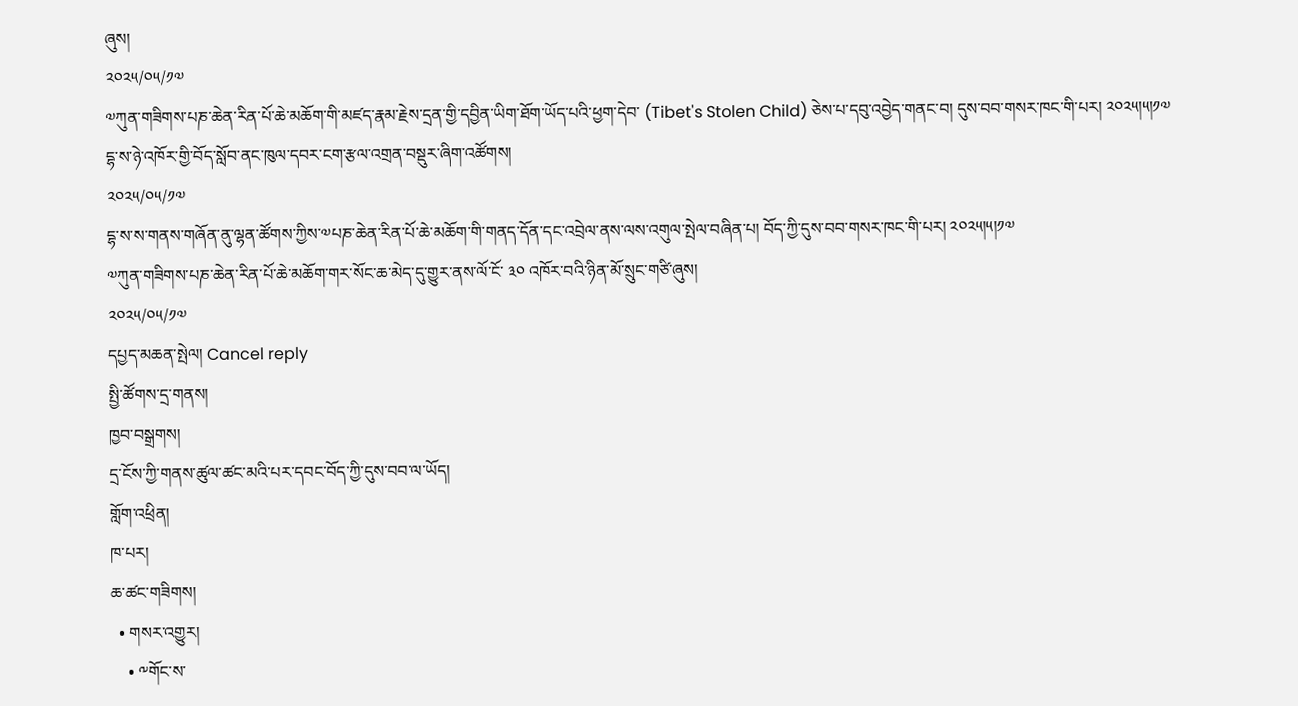ཞུས།
༢༠༢༥/༠༥/༡༧
༧ཀུན་གཟིགས་པཎ་ཆེན་རིན་པོ་ཆེ་མཆོག་གི་མཛད་རྣམ་རྗེས་དྲན་གྱི་དབྱིན་ཡིག་ཐོག་ཡོད་པའི་ཕྱག་དེབ་ (Tibet's Stolen Child) ཅེས་པ་དབུ་འབྱེད་གནང་བ། དུས་བབ་གསར་ཁང་གི་པར། ༢༠༢༥།༥།༡༧
དྷ་ས་ཉེ་འཁོར་གྱི་བོད་སློབ་ནང་ཁུལ་དབར་ངག་རྩལ་འགྲན་བསྡུར་ཞིག་འཚོགས།
༢༠༢༥/༠༥/༡༧
དྷ་ས་ས་གནས་གཞོན་ནུ་ལྷན་ཚོགས་ཀྱིས་༧པཎ་ཆེན་རིན་པོ་ཆེ་མཆོག་གི་གནད་དོན་དང་འབྲེལ་ནས་ལས་འགུལ་སྤེལ་བཞིན་པ། བོད་ཀྱི་དུས་བབ་གསར་ཁང་གི་པར། ༢༠༢༥།༥།༡༧
༧ཀུན་གཟིགས་པཎ་ཆེན་རིན་པོ་ཆེ་མཆོག་གར་སོང་ཆ་མེད་དུ་གྱུར་ནས་ལོ་ངོ་ ༣༠ འཁོར་བའི་ཉིན་མོ་སྲུང་གཙི་ཞུས།
༢༠༢༥/༠༥/༡༧
དཔྱད་མཆན་སྤེལ། Cancel reply
སྤྱི་ཚོགས་དྲ་གནས།
ཁྱབ་བསྒྲགས།
དྲ་ངོས་ཀྱི་གནས་ཚུལ་ཚང་མའི་པར་དབང་བོད་ཀྱི་དུས་བབ་ལ་ཡོད།
གློག་འཕྲིན།
ཁ་པར།
ཆ་ཚང་གཟིགས།
  • གསར་འགྱུར།
    • ༸གོང་ས་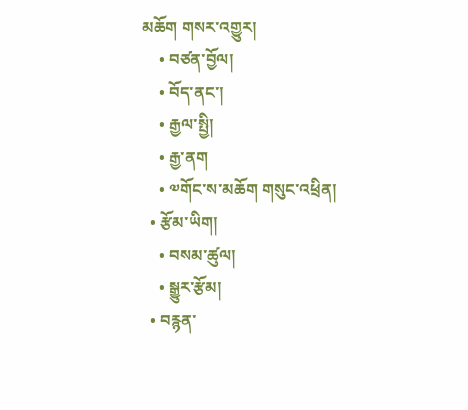མཆོག གསར་འགྱུར།
    • བཙན་བྱོལ།
    • བོད་ནང་།
    • རྒྱལ་སྤྱི།
    • རྒྱ་ནག
    • ༧གོང་ས་མཆོག གསུང་འཕྲིན།
  • རྩོམ་ཡིག།
    • བསམ་ཚུལ།
    • སྒྱུར་རྩོམ།
  • བརྙན་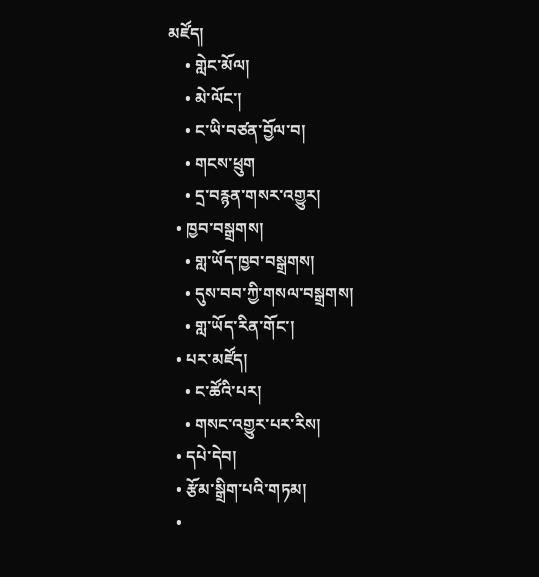མཛོད།
    • གླེང་མོལ།
    • མེ་ལོང་།
    • ང་ཡི་བཙན་བྱོལ་བ།
    • གངས་ཕྲུག
    • དྲ་བརྙན་གསར་འགྱུར།
  • ཁྱབ་བསྒྲགས།
    • གླ་ཡོད་ཁྱབ་བསྒྲགས།
    • དུས་བབ་ཀྱི་གསལ་བསྒྲགས།
    • གླ་ཡོད་རིན་གོང་།
  • པར་མཛོད།
    • ང་ཚོའི་པར།
    • གསང་འགྱུར་པར་རིས།
  • དཔེ་དེབ།
  • རྩོམ་སྒྲིག་པའི་གཏམ།
  •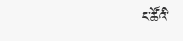ང་ཚོའི་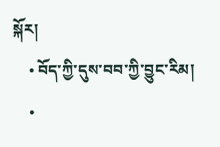སྐོར།
    • བོད་ཀྱི་དུས་བབ་ཀྱི་བྱུང་རིམ།
    •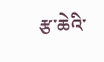རྩ་ཆེའི་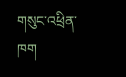གསུང་འཕྲིན་ཁག